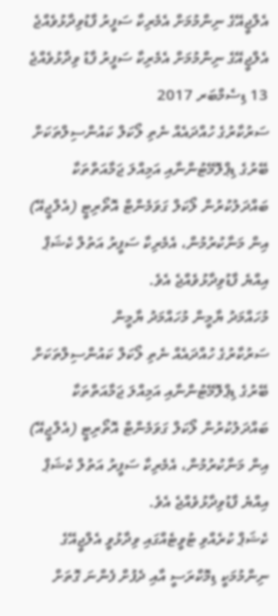އެލްޖީއޭގެ ނިންމުމަށް އެމެރިކާ ސަފީރު ފާޑުވިދާޅުވެއްޖެ
އެލްޖީއޭގެ ނިންމުމަށް އެމެރިކާ ސަފީރު ފާޑު ވިދާޅުވެއްޖެ
13 ޑިސެމްބަރ 2017
ސަރުކާރުގެ ހުއްދައެއް ނެތި ލޯކަލް ކައުންސިލްތަކަށް ބޭރުގެ ޑިޕްލޮމޭޓުންނާއި އަމިއްލަ ޖަމާއަތްތަކާ ބައްދަލުކުރުން ލޯކަލް ގަވަމެންޓް އޮތޯރިޓީ (އެލްޖީއޭ) އިން މަނާކުރުމުން، އެމެރިކާ ސަފީރު އަތުލް ކެޝަޕް އިއްޔެ ފާޑުވިދާޅުވެއްޖެ އެވެ.
މުހައްމަދު ޔާމީން މުހައްމަދު ޔާމީން
ސަރުކާރުގެ ހުއްދައެއް ނެތި ލޯކަލް ކައުންސިލްތަކަށް ބޭރުގެ ޑިޕްލޮމޭޓުންނާއި އަމިއްލަ ޖަމާއަތްތަކާ ބައްދަލުކުރުން ލޯކަލް ގަވަމެންޓް އޮތޯރިޓީ (އެލްޖީއޭ) އިން މަނާކުރުމުން، އެމެރިކާ ސަފީރު އަތުލް ކެޝަޕް އިއްޔެ ފާޑުވިދާޅުވެއްޖެ އެވެ.
ކެޝަޕް ކުރެއްވި ޓުވީޓެއްގައި ވިދާޅުވީ އެލްޖީއޭގެ ނިންމުމަކީ ޑިމޮކްރަސީ އާއި ދެފުށް ފެންނަ ގޮތަށް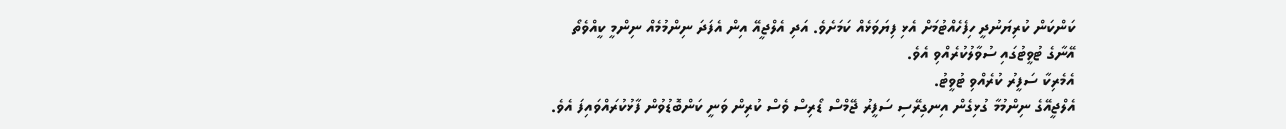ކަންކަން ކުރިޔަނުދީ ހިފެހެއްޓުމަށް އެޅި ފިޔަވަޅެއް ކަމަށެވެ. އަދި އެލްޖީއޭ އިން އެފަދަ ނިންމުމެއް ނިންމީ ކީއްވެތޯ އޭނާގެ ޓުވީޓުގައި ސުވާލުކުރެއްވި އެވެ.
އެމެރިކާ ސަފީރު ކުރެއްވި ޓުވީޓު.
އެލްޖީއޭގެ ނިންމުމާ ގުޅިގެން އިނގިރޭސި ސަފީރު ޖޭމްސް ޑޯރިސް ވެސް ކުރިން ވަނީ ކަންބޮޑުވުން ފާޅުކުރައްވައިފަ އެވެ.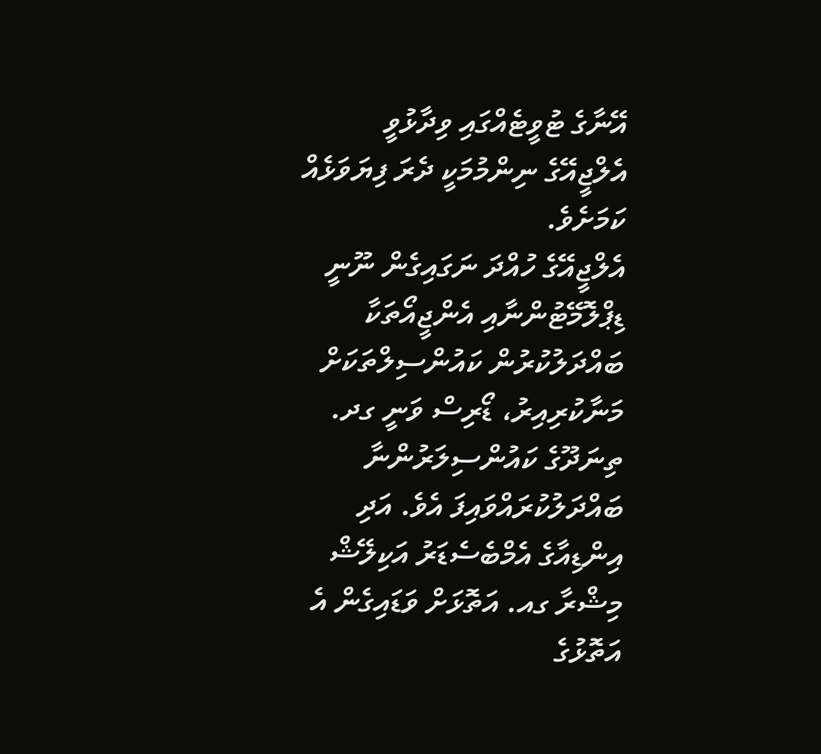އޭނާގެ ޓުވީޓެއްގައި ވިދާޅުވީ އެލްޖީއޭގެ ނިންމުމަކީ ދެރަ ފިޔަވަޅެއް ކަމަށެވެ.
އެލްޖީއޭގެ ހުއްދަ ނަގައިގެން ނޫނީ ޑިޕްލޮމޭޓުންނާއި އެންޖީއޯތަކާ ބައްދަލުކުރުން ކައުންސިލްތަކަށް މަނާކުރިއިރު، ޑޯރިސް ވަނީ ގދ. ތިނަދޫގެ ކައުންސިލަރުންނާ ބައްދަލުކުރައްވައިފަ އެވެ. އަދި އިންޑިއާގެ އެމްބެސެޑަރު އަކިލޭޝް މިޝްރާ ގއ. އަތޮޅަށް ވަޑައިގެން އެ އަތޮޅުގެ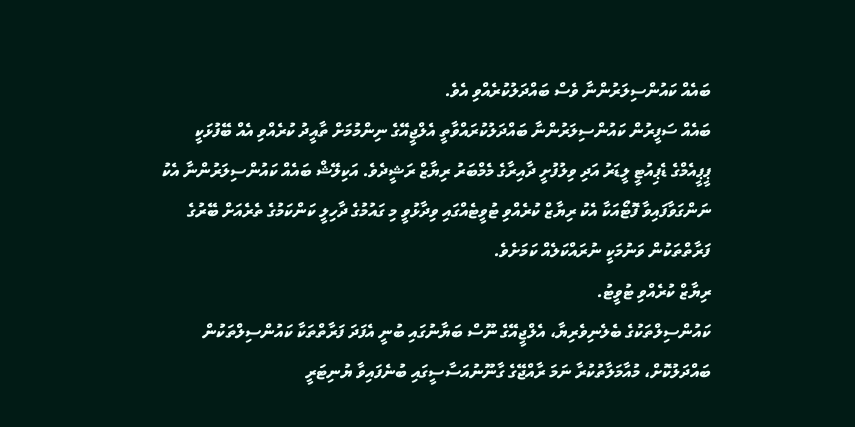ބައެއް ކައުންސިލަރުންނާ ވެސް ބައްދަލުކުރެއްވި އެވެ.
ބައެއް ސަފީރުން ކައުންސިލަރުންނާ ބައްދަލުކުރައްވާތީ އެލްޖީއޭގެ ނިންމުމަށް ތާއީދު ކުރެއްވި އެއް ބޭފުޅަކީ ޕީޕީއެމްގެ ޑެޕިއުޓީ ލީޑަރު އަދި ވިލުފުށީ ދާއިރާގެ މެމްބަރު ރިޔާޒް ރަޝީދެވެ. އަކިލޭޝް ބައެއް ކައުންސިލަރުންނާ އެކު ނަންގަވާފައިވާ ފޮޓޯއަކާ އެކު ރިޔާޒް ކުރެއްވި ޓުވީޓެއްގައި ވިދާޅުވީ މި ގައުމުގެ ދާހިލީ ކަންކަމުގެ ތެރެއަށް ބޭރުގެ ފަރާތްތަކުން ވަނުމަކީ ނުރައްކަލެއް ކަމަށެވެ.
ރިޔާޒް ކުރެއްވި ޓުވީޓު.
ކައުންސިލްތަކުގެ ބެލެނިވެރިޔާ، އެލްޖީއޭގެ ނޫސް ބަޔާނުގައި ބުނީ އެފަދަ ފަރާތްތަކާ ކައުންސިލްތަކުން ބައްދަލުކޮށް، މުއާމަލާތުކުރާ ނަމަ ރާއްޖޭގެ ގާނޫނުއަސާސީގައި ބުނެފައިވާ ޔުނިޓަރީ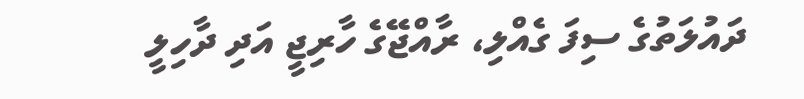ދައުލަތުގެ ސިފަ ގެއްލި، ރާއްޖޭގެ ހާރިޖީ އަދި ދާހިލީ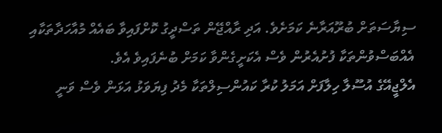ސިޔާސަތަށް ބުރޫއަރާނެ ކަމަށެވެ. އަދި ރާއްޖޭން ތަސްދީގު ކޮށްފައިވާ ބައެއް މުއާހަދާތަކާއި އެއްބަސްވުންތަކާ ފުށުއެރުން ވެސް އެކަށީގެންވާ ކަމަށް ބުނެފައިވެ އެވެ.
އެލްޖީއޭގެ އުސޫލާ ހިލާފަށް އަމަލު ކުރާ ކައުންސިލްތަކާ މެދު ފިޔަވަޅު އަޅަން ވެސް ވަނީ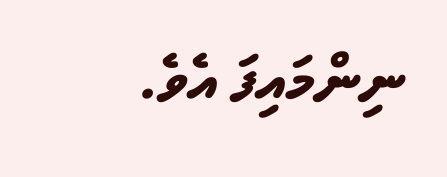ނިންމައިފަ އެވެ.